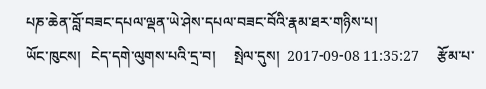པཎ་ཆེན་བློ་བཟང་དཔལ་ལྡན་ཡེ་ཤེས་དཔལ་བཟང་བོའི་རྣམ་ཐར་གཉིས་པ།
ཡོང་ཁུངས།   ངེད་དགེ་ལུགས་པའི་དྲ་བ།     སྤེལ་དུས།  2017-09-08 11:35:27     རྩོམ་པ་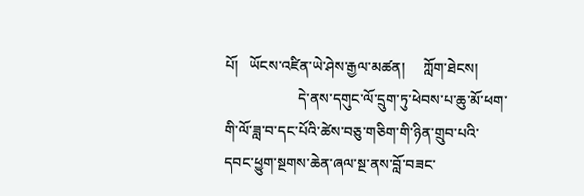པོ།   ཡོངས་འཛིན་ཡེ་ཤེས་རྒྱལ་མཚན།     ཀློག་ཐེངས།
                    དེ་ནས་དགུང་ལོ་དྲུག་ཏུ་ཕེབས་པ་ཆུ་མོ་ཕག་གི་ལོ་ཟླ་བ་དང་པོའི་ཚེས་བཅུ་གཅིག་གི་ཉིན་གྲུབ་པའི་དབང་ཕྱུག་སྔགས་ཆེན་ཞལ་སྔ་ནས་བློ་བཟང་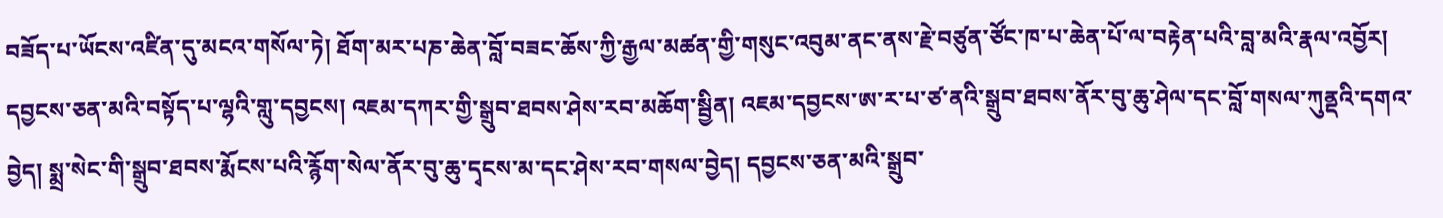བཟོད་པ་ཡོངས་འཛིན་དུ་མངའ་གསོལ་ཏེ། ཐོག་མར་པཎ་ཆེན་བློ་བཟང་ཆོས་ཀྱི་རྒྱལ་མཚན་གྱི་གསུང་འབུམ་ནང་ནས་རྗེ་བཙུན་ཙོང་ཁ་པ་ཆེན་པོ་ལ་བརྟེན་པའི་བླ་མའི་རྣལ་འབྱོར། དབྱངས་ཅན་མའི་བསྟོད་པ་ལྷའི་གླུ་དབྱངས། འཇམ་དཀར་གྱི་སྒྲུབ་ཐབས་ཤེས་རབ་མཆོག་སྦྱིན། འཇམ་དབྱངས་ཨ་ར་པ་ཙ་ནའི་སྒྲུབ་ཐབས་ནོར་བུ་ཆུ་ཤེལ་དང་བློ་གསལ་ཀུནྡའི་དགའ་བྱེད། སྨྲ་སེང་གི་སྒྲུབ་ཐབས་རྨོངས་པའི་རྙོག་སེལ་ནོར་བུ་ཆུ་དྭངས་མ་དང་ཤེས་རབ་གསལ་བྱེད། དབྱངས་ཅན་མའི་སྒྲུབ་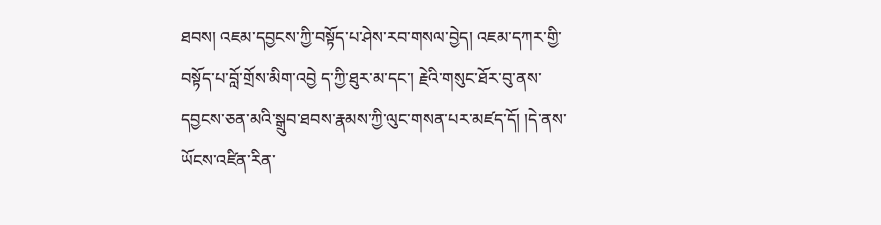ཐབས། འཇམ་དབྱངས་ཀྱི་བསྟོད་པ་ཤེས་རབ་གསལ་བྱེད། འཇམ་དཀར་གྱི་བསྟོད་པ་བློ་གྲོས་མིག་འབྱེ ད་ཀྱི་ཐུར་མ་དང་། རྗེའི་གསུང་ཐོར་བུ་ནས་དབྱངས་ཅན་མའི་སྒྲུབ་ཐབས་རྣམས་ཀྱི་ལུང་གསན་པར་མཛད་དོ། །དེ་ནས་ཡོངས་འཛིན་རིན་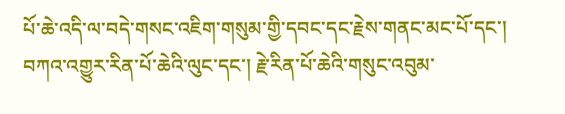པོ་ཆེ་འདི་ལ་བདེ་གསང་འཇིག་གསུམ་གྱི་དབང་དང་རྗེས་གནང་མང་པོ་དང་། བཀའ་འགྱུར་རིན་པོ་ཆེའི་ལུང་དང་། རྗེ་རིན་པོ་ཆེའི་གསུང་འབུམ་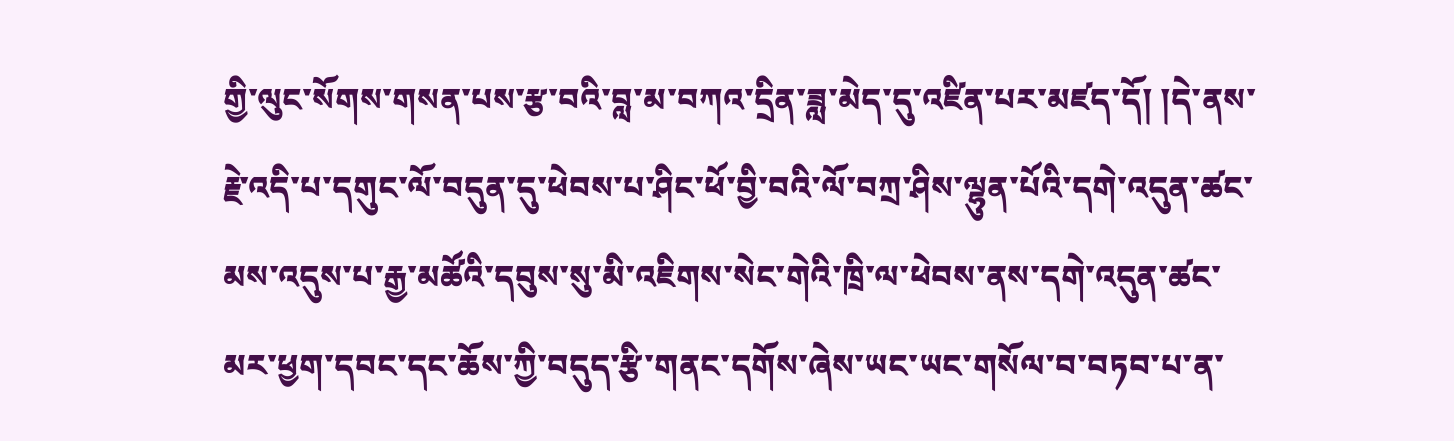གྱི་ལུང་སོགས་གསན་པས་རྩ་བའི་བླ་མ་བཀའ་དྲིན་ཟླ་མེད་དུ་འཛིན་པར་མཛད་དོ། །དེ་ནས་རྗེ་འདི་པ་དགུང་ལོ་བདུན་དུ་ཕེབས་པ་ཤིང་ཕོ་བྱི་བའི་ལོ་བཀྲ་ཤིས་ལྷུན་པོའི་དགེ་འདུན་ཚང་མས་འདུས་པ་རྒྱ་མཚོའི་དབུས་སུ་མི་འཇིགས་སེང་གེའི་ཁྲི་ལ་ཕེབས་ནས་དགེ་འདུན་ཚང་མར་ཕྱག་དབང་དང་ཆོས་ཀྱི་བདུད་རྩི་གནང་དགོས་ཞེས་ཡང་ཡང་གསོལ་བ་བཏབ་པ་ན་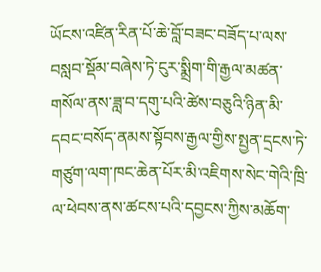ཡོངས་འཛིན་རིན་པོ་ཆེ་བློ་བཟང་བཟོད་པ་ལས་བསླབ་སྡོམ་བཞེས་ཏེ་ངུར་སྨྲིག་གི་རྒྱལ་མཚན་གསོལ་ནས་ཟླ་བ་དགུ་པའི་ཚེས་བཅུའི་ཉིན་མི་དབང་བསོད་ནམས་སྟོབས་རྒྱལ་གྱིས་སྤྱན་དྲངས་ཏེ་གཙུག་ལག་ཁང་ཆེན་པོར་མི་འཇིགས་སེང་གེའི་ཁྲི་ལ་ཕེབས་ནས་ཚངས་པའི་དབྱངས་ཀྱིས་མཆོག་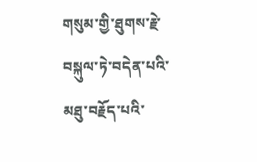གསུམ་གྱི་ཐུགས་རྗེ་བསྐུལ་ཏེ་བདེན་པའི་མཐུ་བརྗོད་པའི་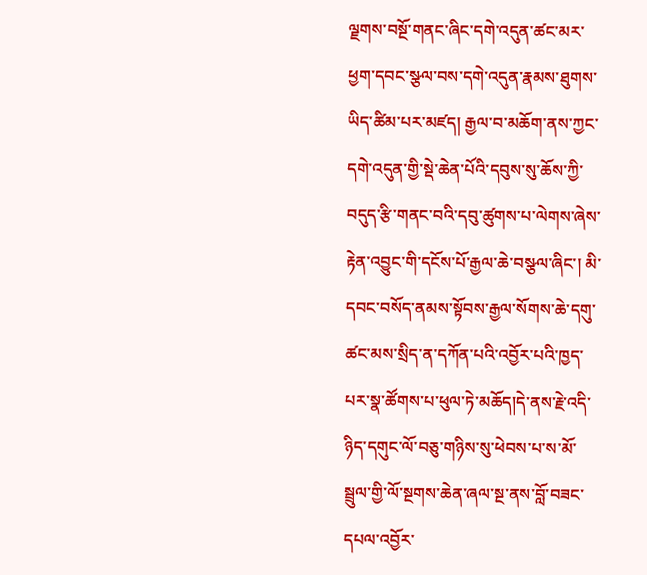ལྗགས་བསྔོ་གནང་ཞིང་དགེ་འདུན་ཚང་མར་ཕྱག་དབང་སྩལ་བས་དགེ་འདུན་རྣམས་ཐུགས་ཡིད་ཚིམ་པར་མཛད། རྒྱལ་བ་མཆོག་ནས་ཀྱང་དགེ་འདུན་གྱི་སྡེ་ཆེན་པོའི་དབུས་སུ་ཆོས་ཀྱི་བདུད་རྩི་གནང་བའི་དབུ་ཚུགས་པ་ལེགས་ཞེས་རྟེན་འབྱུང་གི་དངོས་པོ་རྒྱལ་ཆེ་བསྩལ་ཞིང་། མི་དབང་བསོད་ནམས་སྟོབས་རྒྱལ་སོགས་ཆེ་དགུ་ཚང་མས་སྲིད་ན་དཀོན་པའི་འབྱོར་པའི་ཁྱད་པར་སྣ་ཚོགས་པ་ཕུལ་ཏེ་མཆོད།དེ་ནས་རྗེ་འདི་ཉིད་དགུང་ལོ་བཅུ་གཉིས་སུ་ཕེབས་པ་ས་མོ་སྦྲུལ་གྱི་ལོ་སྔགས་ཆེན་ཞལ་སྔ་ནས་བློ་བཟང་དཔལ་འབྱོར་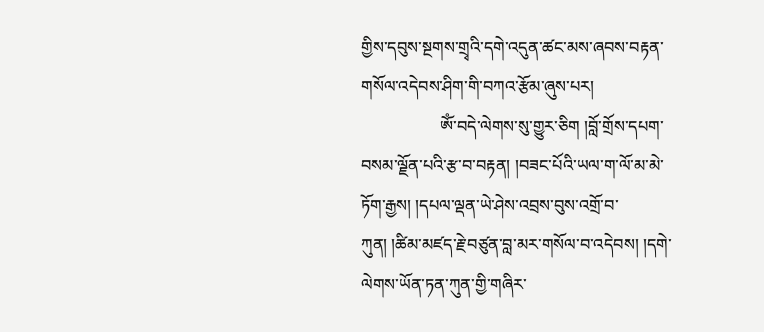གྱིས་དབུས་སྔགས་གྲྭའི་དགེ་འདུན་ཚང་མས་ཞབས་བརྟན་གསོལ་འདེབས་ཤིག་གི་བཀའ་རྩོམ་ཞུས་པར།
                   ཨོཾ་བདེ་ལེགས་སུ་གྱུར་ཅིག །བློ་གྲོས་དཔག་བསམ་ལྗོན་པའི་རྩ་བ་བརྟན། །བཟང་པོའི་ཡལ་ག་ལོ་མ་མེ་ཏོག་རྒྱས། །དཔལ་ལྡན་ཡེ་ཤེས་འབྲས་བུས་འགྲོ་བ་ཀུན། །ཚིམ་མཛད་རྗེ་བཙུན་བླ་མར་གསོལ་བ་འདེབས། །དགེ་ལེགས་ཡོན་ཏན་ཀུན་གྱི་གཞིར་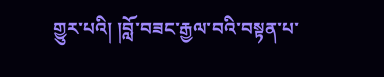གྱུར་པའི། །བློ་བཟང་རྒྱལ་བའི་བསྟན་པ་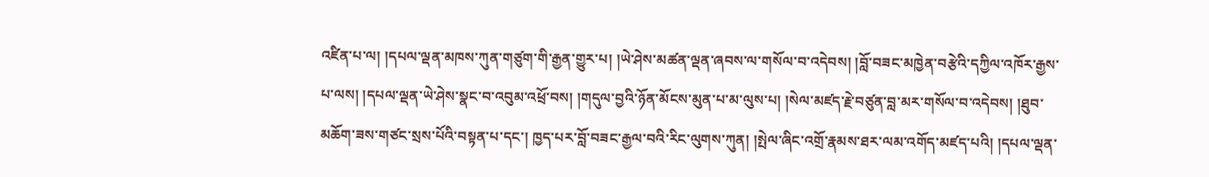འཛིན་པ་ལ། །དཔལ་ལྡན་མཁས་ཀུན་གཙུག་གི་རྒྱན་གྱུར་པ། །ཡེ་ཤེས་མཚན་ལྡན་ཞབས་ལ་གསོལ་བ་འདེབས། །བློ་བཟང་མཁྱེན་བརྩེའི་དཀྱིལ་འཁོར་རྒྱས་པ་ལས། །དཔལ་ལྡན་ཡེ་ཤེས་སྣང་བ་འབུམ་འཕྲོ་བས། །གདུལ་བྱའི་ཉོན་མོངས་མུན་པ་མ་ལུས་པ། །སེལ་མཛད་རྗེ་བཙུན་བླ་མར་གསོལ་བ་འདེབས། །ཐུབ་མཆོག་ཟས་གཙང་སྲས་པོའི་བསྟན་པ་དང་། ཁྱད་པར་བློ་བཟང་རྒྱལ་བའི་རིང་ལུགས་ཀུན། །སྤེལ་ཞིང་འགྲོ་རྣམས་ཐར་ལམ་འགོད་མཛད་པའི། །དཔལ་ལྡན་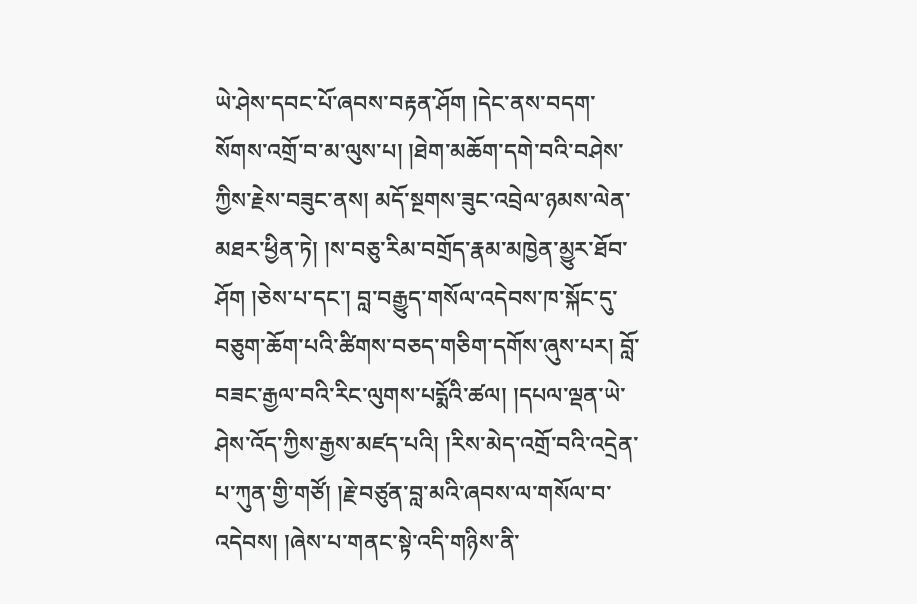ཡེ་ཤེས་དབང་པོ་ཞབས་བརྟན་ཤོག །དེང་ནས་བདག་སོགས་འགྲོ་བ་མ་ལུས་པ། །ཐེག་མཆོག་དགེ་བའི་བཤེས་ཀྱིས་རྗེས་བཟུང་ནས། མདོ་སྔགས་ཟུང་འབྲེལ་ཉམས་ལེན་མཐར་ཕྱིན་ཏེ། །ས་བཅུ་རིམ་བགྲོད་རྣམ་མཁྱེན་མྱུར་ཐོབ་ཤོག །ཅེས་པ་དང་། བླ་བརྒྱུད་གསོལ་འདེབས་ཁ་སྐོང་དུ་བཅུག་ཆོག་པའི་ཚིགས་བཅད་གཅིག་དགོས་ཞུས་པར། བློ་བཟང་རྒྱལ་བའི་རིང་ལུགས་པདྨོའི་ཚལ། །དཔལ་ལྡན་ཡེ་ཤེས་འོད་ཀྱིས་རྒྱས་མཛད་པའི། །རིས་མེད་འགྲོ་བའི་འདྲེན་པ་ཀུན་གྱི་གཙོ། །རྗེ་བཙུན་བླ་མའི་ཞབས་ལ་གསོལ་བ་འདེབས། །ཞེས་པ་གནང་སྟེ་འདི་གཉིས་ནི་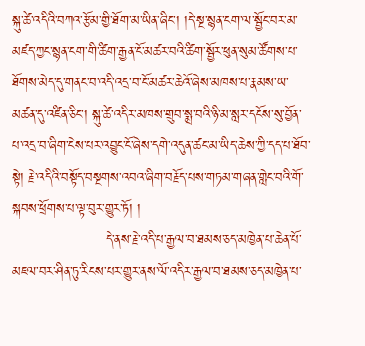སྐུ་ཚེ་འདིའི་བཀའ་རྩོམ་གྱི་ཐོག་མ་ཡིན་ཞིང་། །དེ་སྔ་སྙན་ངག་ལ་སྦྱོང་བར་མ་མཛད་ཀྱང་སྙན་ངག་གི་ཚིག་རྒྱན་ངོ་མཚར་བའི་ཚིག་སྦྱོར་ཕུན་སུམ་ཚོགས་པ་ཐོགས་མེད་དུ་གནང་བ་འདི་འདྲ་བ་ངོ་མཚར་ཆེའོ་ཞེས་མཁས་པ་རྣམས་ཡ་མཚན་དུ་འཛིན་ཅིང་། སྐུ་ཚེ་འདིར་མཁས་གྲུབ་སྨྲ་བའི་ཉི་མ་སླར་དངོས་སུ་བྱོན་པ་འདྲ་བ་ཞིག་ངེས་པར་འབྱུང་ངོ་ཞེས་དགེ་འདུན་ཚང་མ་ཡིད་ཆེས་ཀྱི་དད་པ་ཐོབ་སྟེ། རྗེ་འདིའི་བསྟོད་བསྔགས་འབའ་ཞིག་བརྗོད་པས་གཏམ་གཞན་གླེང་བའི་གོ་སྐབས་ཕྲོགས་པ་ལྟ་བུར་གྱུར་ཏོ། །
                    དེ་ནས་རྗེ་འདི་པ་རྒྱལ་བ་ཐམས་ཅད་མཁྱེན་པ་ཆེན་པོ་མཇལ་བར་ཤིན་ཏུ་རིངས་པར་གྱུར་ནས་ལོ་འདིར་རྒྱལ་བ་ཐམས་ཅད་མཁྱེན་པ་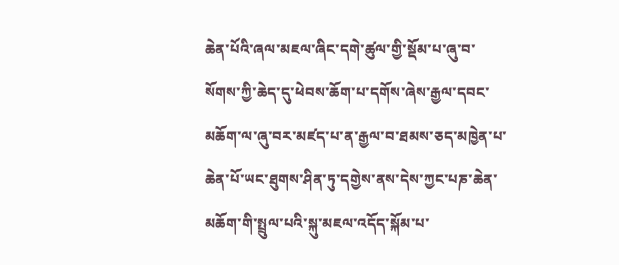ཆེན་པོའི་ཞལ་མཇལ་ཞིང་དགེ་ཚུལ་གྱི་སྡོམ་པ་ཞུ་བ་སོགས་ཀྱི་ཆེད་དུ་ཕེབས་ཆོག་པ་དགོས་ཞེས་རྒྱལ་དབང་མཆོག་ལ་ཞུ་བར་མཛད་པ་ན་རྒྱལ་བ་ཐམས་ཅད་མཁྱེན་པ་ཆེན་པོ་ཡང་ཐུགས་ཤིན་ཏུ་དགྱེས་ནས་དེས་ཀྱང་པཎ་ཆེན་མཆོག་གི་སྤྲུལ་པའི་སྐུ་མཇལ་འདོད་སྐོམ་པ་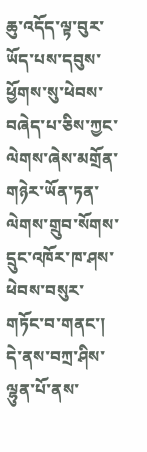ཆུ་འདོད་ལྟ་བུར་ཡོད་པས་དབུས་ཕྱོགས་སུ་ཕེབས་བཞེད་པ་ཅིས་ཀྱང་ལེགས་ཞེས་མགྲོན་གཉེར་ཡོན་ཏན་ལེགས་གྲུབ་སོགས་དྲུང་འཁོར་ཁ་ཤས་ཕེབས་བསུར་གཏོང་བ་གནང་། དེ་ནས་བཀྲ་ཤིས་ལྷུན་པོ་ནས་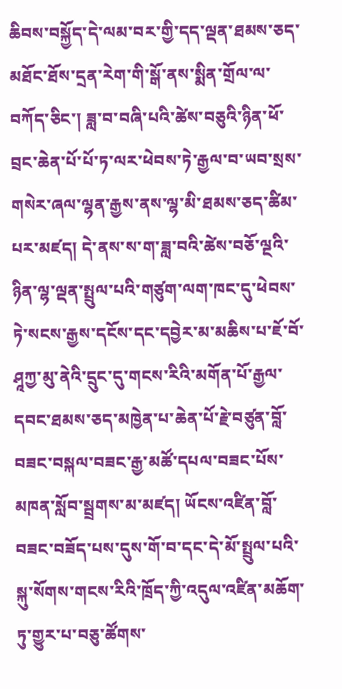ཆིབས་བསྐྱོད་དེ་ལམ་བར་གྱི་དད་ལྡན་ཐམས་ཅད་མཐོང་ཐོས་དྲན་རེག་གི་སྒོ་ནས་སྨིན་གྲོལ་ལ་བཀོད་ཅིང་། ཟླ་བ་བཞི་པའི་ཚེས་བཅུའི་ཉིན་ཕོ་བྲང་ཆེན་པོ་པོ་ཏ་ལར་ཕེབས་ཏེ་རྒྱལ་བ་ཡབ་སྲས་གསེར་ཞལ་ལྷན་རྒྱས་ནས་ལྷ་མི་ཐམས་ཅད་ཚིམ་པར་མཛད། དེ་ནས་ས་ག་ཟླ་བའི་ཚེས་བཅོ་ལྔའི་ཉིན་ལྷ་ལྡན་སྤྲུལ་པའི་གཙུག་ལག་ཁང་དུ་ཕེབས་ཏེ་སངས་རྒྱས་དངོས་དང་དབྱེར་མ་མཆིས་པ་ཇོ་བོ་ཤཱཀྱ་མུ་ནེའི་དྲུང་དུ་གངས་རིའི་མགོན་པོ་རྒྱལ་དབང་ཐམས་ཅད་མཁྱེན་པ་ཆེན་པོ་རྗེ་བཙུན་བློ་བཟང་བསྐལ་བཟང་རྒྱ་མཚོ་དཔལ་བཟང་པོས་མཁན་སློབ་སྦྲགས་མ་མཛད། ཡོངས་འཛིན་བློ་བཟང་བཟོད་པས་དུས་གོ་བ་དང་དེ་མོ་སྤྲུལ་པའི་སྐུ་སོགས་གངས་རིའི་ཁྲོད་ཀྱི་འདུལ་འཛིན་མཆོག་ཏུ་གྱུར་པ་བཅུ་ཚོགས་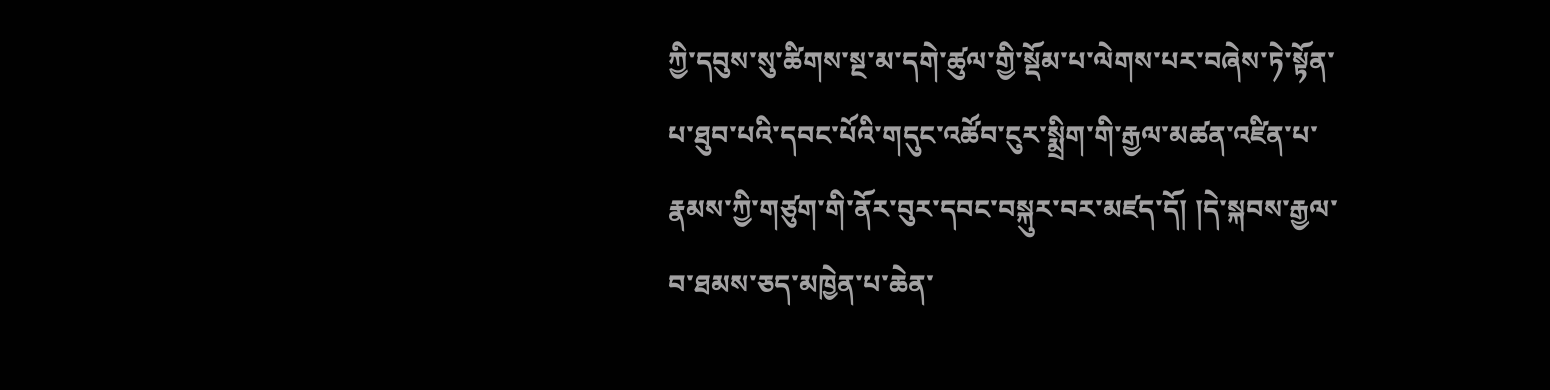ཀྱི་དབུས་སུ་ཚིགས་སྔ་མ་དགེ་ཚུལ་གྱི་སྡོམ་པ་ལེགས་པར་བཞེས་ཏེ་སྟོན་པ་ཐུབ་པའི་དབང་པོའི་གདུང་འཚོབ་ངུར་སྨྲིག་གི་རྒྱལ་མཚན་འཛིན་པ་རྣམས་ཀྱི་གཙུག་གི་ནོར་བུར་དབང་བསྐུར་བར་མཛད་དོ། །དེ་སྐབས་རྒྱལ་བ་ཐམས་ཅད་མཁྱེན་པ་ཆེན་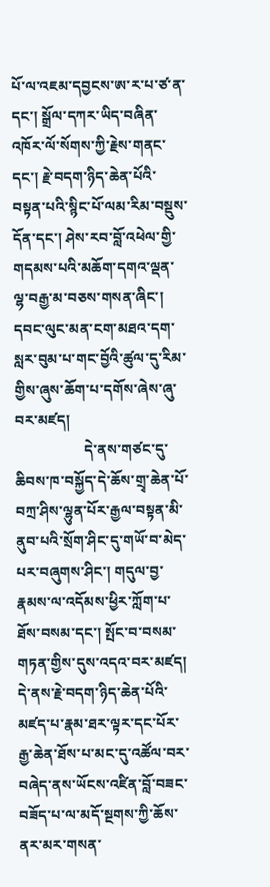པོ་ལ་འཇམ་དབྱངས་ཨ་ར་པ་ཙ་ན་དང་། སྒྲོལ་དཀར་ཡིད་བཞིན་འཁོར་ལོ་སོགས་ཀྱི་རྗེས་གནང་དང་། རྗེ་བདག་ཉིད་ཆེན་པོའི་བསྟན་པའི་སྙིང་པོ་ལམ་རིམ་བསྡུས་དོན་དང་། ཤེས་རབ་བློ་འཕེལ་གྱི་གདམས་པའི་མཆོག་དགའ་ལྡན་ལྷ་བརྒྱ་མ་བཅས་གསན་ཞིང་། དབང་ལུང་མན་ངག་མཐའ་དག་སླར་བུམ་པ་གང་བྱོའི་ཚུལ་དུ་རིམ་གྱིས་ཞུས་ཆོག་པ་དགོས་ཞེས་ཞུ་བར་མཛད།
                   དེ་ནས་གཙང་དུ་ཆིབས་ཁ་བསྐྱོད་དེ་ཆོས་གྲྭ་ཆེན་པོ་བཀྲ་ཤིས་ལྷུན་པོར་རྒྱལ་བསྟན་མི་ནུབ་པའི་སྲོག་ཤིང་དུ་གཡོ་བ་མེད་པར་བཞུགས་ཤིང་། གདུལ་བྱ་རྣམས་ལ་འདོམས་ཕྱིར་ཀློག་པ་ཐོས་བསམ་དང་། སྤོང་བ་བསམ་གཏན་གྱིས་དུས་འདའ་བར་མཛད། དེ་ནས་རྗེ་བདག་ཉིད་ཆེན་པོའི་མཛད་པ་རྣམ་ཐར་ལྟར་དང་པོར་རྒྱ་ཆེན་ཐོས་པ་མང་དུ་འཚོལ་བར་བཞེད་ནས་ཡོངས་འཛིན་བློ་བཟང་བཟོད་པ་ལ་མདོ་སྔགས་ཀྱི་ཆོས་ནར་མར་གསན་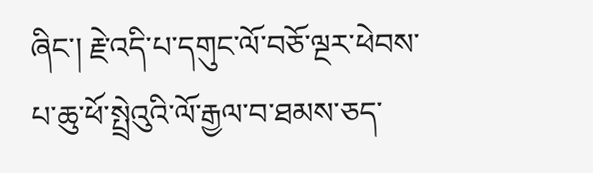ཞིང་། རྗེ་འདི་པ་དགུང་ལོ་བཅོ་ལྔར་ཕེབས་པ་ཆུ་ཕོ་སྤྲེའུའི་ལོ་རྒྱལ་བ་ཐམས་ཅད་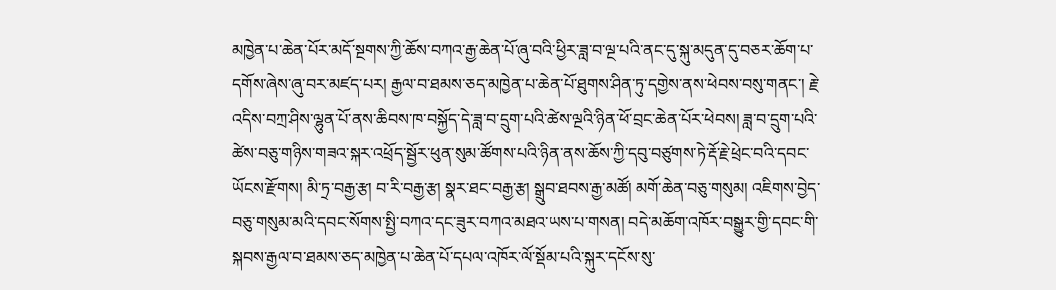མཁྱེན་པ་ཆེན་པོར་མདོ་སྔགས་ཀྱི་ཆོས་བཀའ་རྒྱ་ཆེན་པོ་ཞུ་བའི་ཕྱིར་ཟླ་བ་ལྔ་པའི་ནང་དུ་སྐུ་མདུན་དུ་བཅར་ཆོག་པ་དགོས་ཞེས་ཞུ་བར་མཛད་པར། རྒྱལ་བ་ཐམས་ཅད་མཁྱེན་པ་ཆེན་པོ་ཐུགས་ཤིན་ཏུ་དགྱེས་ནས་ཕེབས་བསུ་གནང་། རྗེ་འདིས་བཀྲ་ཤིས་ལྷུན་པོ་ནས་ཆིབས་ཁ་བསྐྱོད་དེ་ཟླ་བ་དྲུག་པའི་ཚེས་ལྔའི་ཉིན་ཕོ་བྲང་ཆེན་པོར་ཕེབས། ཟླ་བ་དྲུག་པའི་ཚེས་བཅུ་གཉིས་གཟའ་སྐར་འཕྲོད་སྦྱོར་ཕུན་སུམ་ཚོགས་པའི་ཉིན་ནས་ཆོས་ཀྱི་དབུ་བཙུགས་ཏེ་རྡོ་རྗེ་ཕྲེང་བའི་དབང་ཡོངས་རྫོགས། མི་ཏྲ་བརྒྱ་རྩ། བ་རི་བརྒྱ་རྩ། སྣར་ཐང་བརྒྱ་རྩ། སྒྲུབ་ཐབས་རྒྱ་མཚོ། མགོ་ཆེན་བཅུ་གསུམ། འཇིགས་བྱེད་བཅུ་གསུམ་མའི་དབང་སོགས་སྤྱི་བཀའ་དང་ཟུར་བཀའ་མཐའ་ཡས་པ་གསན། བདེ་མཆོག་འཁོར་བསྒྱུར་གྱི་དབང་གི་སྐབས་རྒྱལ་བ་ཐམས་ཅད་མཁྱེན་པ་ཆེན་པོ་དཔལ་འཁོར་ལོ་སྡོམ་པའི་སྐུར་དངོས་སུ་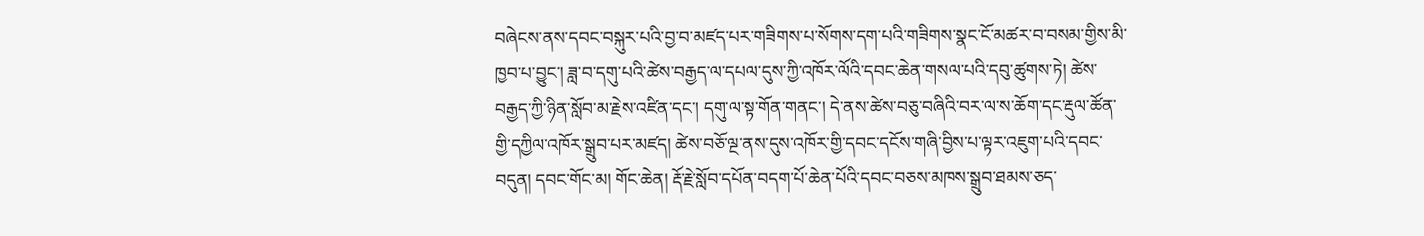བཞེངས་ནས་དབང་བསྐུར་པའི་བྱ་བ་མཛད་པར་གཟིགས་པ་སོགས་དག་པའི་གཟིགས་སྣང་ངོ་མཚར་བ་བསམ་གྱིས་མི་ཁྱབ་པ་བྱུང་། ཟླ་བ་དགུ་པའི་ཚེས་བརྒྱད་ལ་དཔལ་དུས་ཀྱི་འཁོར་ལོའི་དབང་ཆེན་གསལ་པའི་དབུ་ཚུགས་ཏེ། ཚེས་བརྒྱད་ཀྱི་ཉིན་སློབ་མ་རྗེས་འཛིན་དང་། དགུ་ལ་སྟ་གོན་གནང་། དེ་ནས་ཚེས་བཅུ་བཞིའི་བར་ལ་ས་ཆོག་དང་རྡུལ་ཚོན་གྱི་དཀྱིལ་འཁོར་སྒྲུབ་པར་མཛད། ཚེས་བཅོ་ལྔ་ནས་དུས་འཁོར་གྱི་དབང་དངོས་གཞི་བྱིས་པ་ལྟར་འཇུག་པའི་དབང་བདུན། དབང་གོང་མ། གོང་ཆེན། རྡོ་རྗེ་སློབ་དཔོན་བདག་པོ་ཆེན་པོའི་དབང་བཅས་མཁས་སྒྲུབ་ཐམས་ཅད་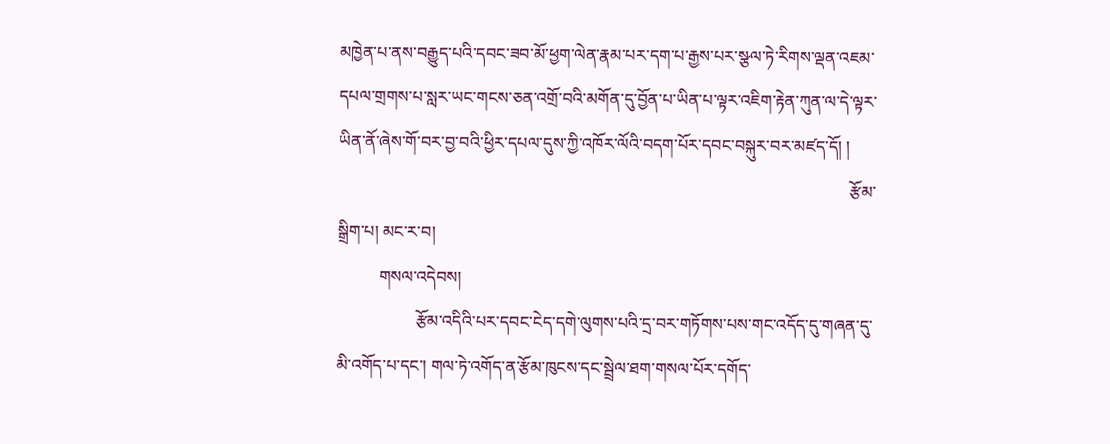མཁྱེན་པ་ནས་བརྒྱུད་པའི་དབང་ཟབ་མོ་ཕྱག་ལེན་རྣམ་པར་དག་པ་རྒྱས་པར་སྩལ་ཏེ་རིགས་ལྡན་འཇམ་དཔལ་གྲགས་པ་སླར་ཡང་གངས་ཅན་འགྲོ་བའི་མགོན་དུ་བྱོན་པ་ཡིན་པ་ལྟར་འཇིག་རྟེན་ཀུན་ལ་དེ་ལྟར་ཡིན་ནོ་ཞེས་གོ་བར་བྱ་བའི་ཕྱིར་དཔལ་དུས་ཀྱི་འཁོར་ལོའི་བདག་པོར་དབང་བསྐུར་བར་མཛད་དོ། །
                                                                                                                           རྩོམ་སྒྲིག་པ། མང་ར་བ།
          གསལ་འདེབས།
                   རྩོམ་འདིའི་པར་དབང་ངེད་དགེ་ལུགས་པའི་དྲ་བར་གཏོགས་པས་གང་འདོད་དུ་གཞན་དུ་མི་འགོད་པ་དང་། གལ་ཏེ་འགོད་ན་རྩོམ་ཁུངས་དང་སྦྲེལ་ཐག་གསལ་པོར་དགོད་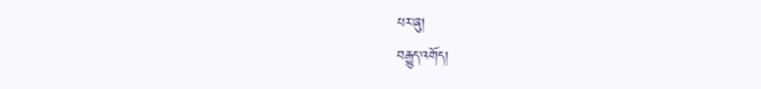པར་ཞུ།
བརྒྱུད་འགོད།